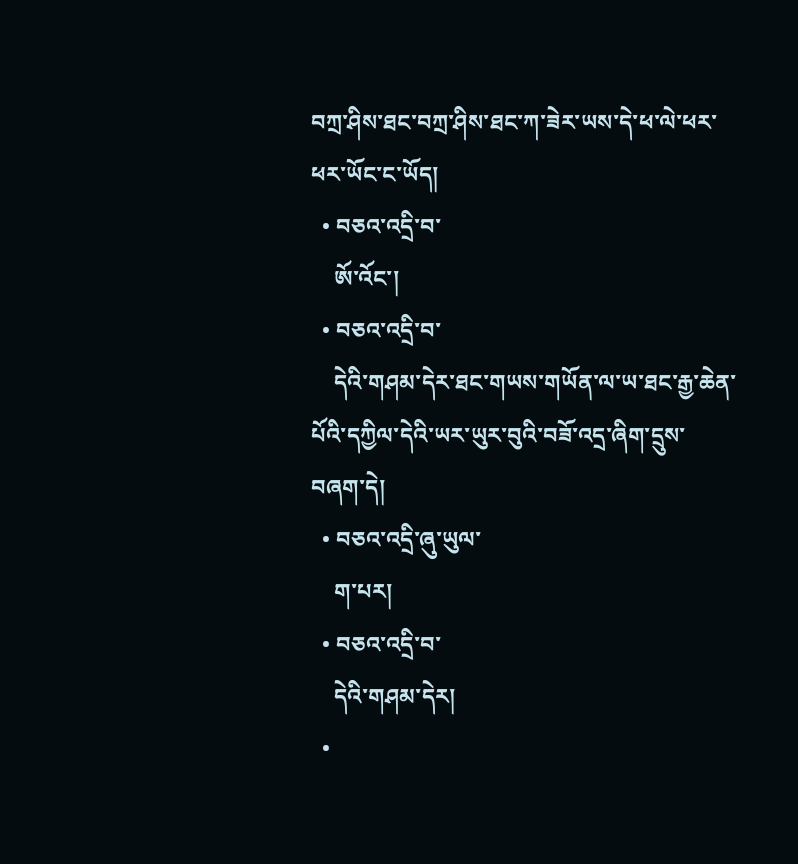བཀྲ་ཤིས་ཐང་བཀྲ་ཤིས་ཐང་ཀ་ཟེར་ཡས་དེ་ཕ་ལེ་ཕར་ཕར་ཡོང་ང་ཡོད།
  • བཅའ་འདྲི་བ་
    ཨོ་འོང་།
  • བཅའ་འདྲི་བ་
    དེའི་གཤམ་དེར་ཐང་གཡས་གཡོན་ལ་ཡ་ཐང་རྒྱ་ཆེན་པོའི་དཀྱིལ་དེའི་ཡར་ཡུར་བུའི་བཟོ་འདྲ་ཞིག་དྲུས་བཞག་དེ།
  • བཅའ་འདྲི་ཞུ་ཡུལ་
    ག་པར།
  • བཅའ་འདྲི་བ་
    དེའི་གཤམ་དེར།
  •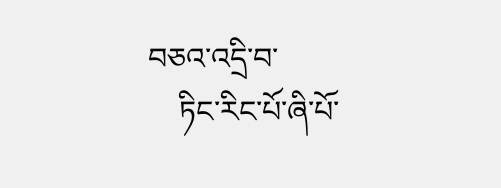བཅའ་འདྲི་བ་
    ཏིང་རིང་པོ་ཞི་པོ་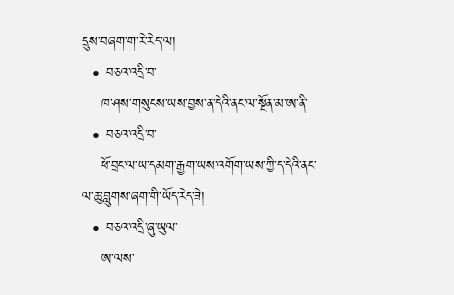དྲུས་བཞག་ག་རེ་རེད་ལ།
  • བཅའ་འདྲི་བ་
    ཁ་ཤས་གསུངས་ཡས་བྱས་ན་དེའི་ནང་ལ་སྔོན་མ་ཨ་ནི་
  • བཅའ་འདྲི་བ་
    ཕོ་བྲང་ལ་ཡ་དམག་རྒྱག་ཡས་འགོག་ཡས་ཀྱི་ད་དེའི་ནང་ལ་ཆུ་བླུགས་ཞག་གི་ཡོད་རེད་ཟེ།
  • བཅའ་འདྲི་ཞུ་ཡུལ་
    ཨ་ལས་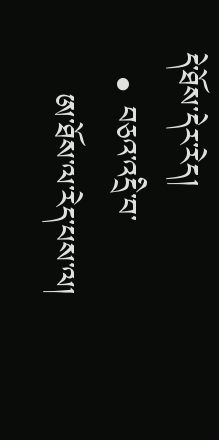དེ་ཐོས་དེར་རེད།
  • བཅའ་འདྲི་བ་
    ཨ་ཐོས་ལ་རེད་པས་ལ།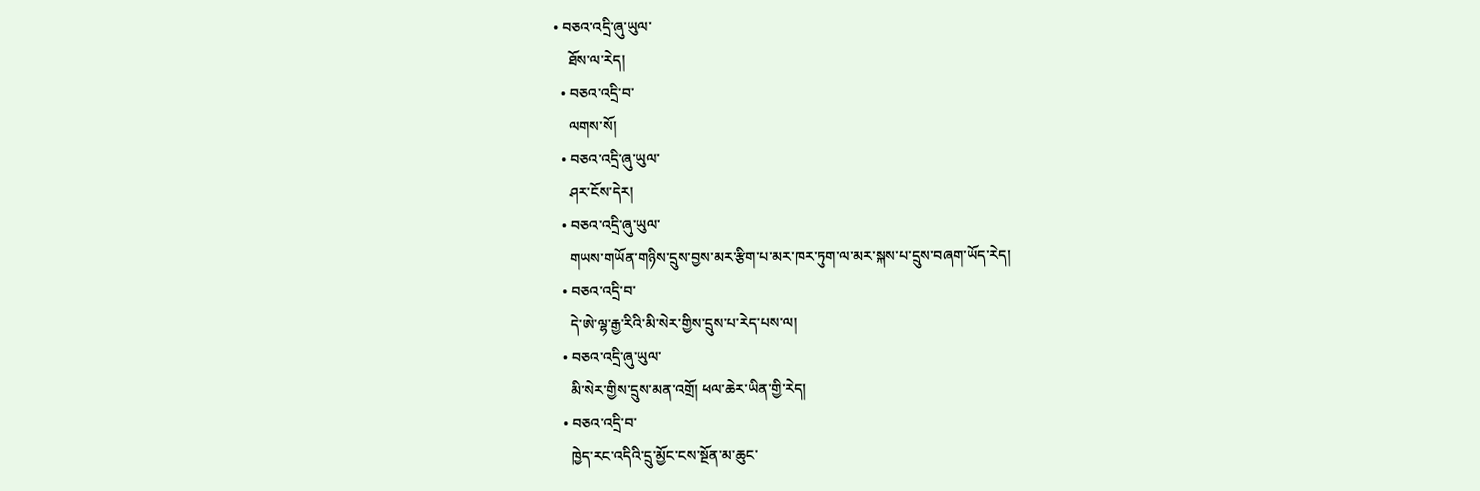• བཅའ་འདྲི་ཞུ་ཡུལ་
    ཐོས་ལ་རེད།
  • བཅའ་འདྲི་བ་
    ལགས་སོ།
  • བཅའ་འདྲི་ཞུ་ཡུལ་
    ཤར་ངོས་དེར།
  • བཅའ་འདྲི་ཞུ་ཡུལ་
    གཡས་གཡོན་གཉིས་དྲུས་བྱས་མར་རྩིག་པ་མར་ཁར་ཏུག་ལ་མར་སྐས་པ་དྲུས་བཞག་ཡོད་རེད།
  • བཅའ་འདྲི་བ་
    དེ་ཨེ་ལྷ་རྒྱ་རིའི་མི་སེར་གྱིས་དྲུས་པ་རེད་པས་ལ།
  • བཅའ་འདྲི་ཞུ་ཡུལ་
    མི་སེར་གྱིས་དྲུས་མན་འགྲོ། ཕལ་ཆེར་ཡིན་གྱི་རེད།
  • བཅའ་འདྲི་བ་
    ཁྱེད་རང་འདིའི་དྲུ་མྱོང་ངས་སྔོན་མ་ཆུང་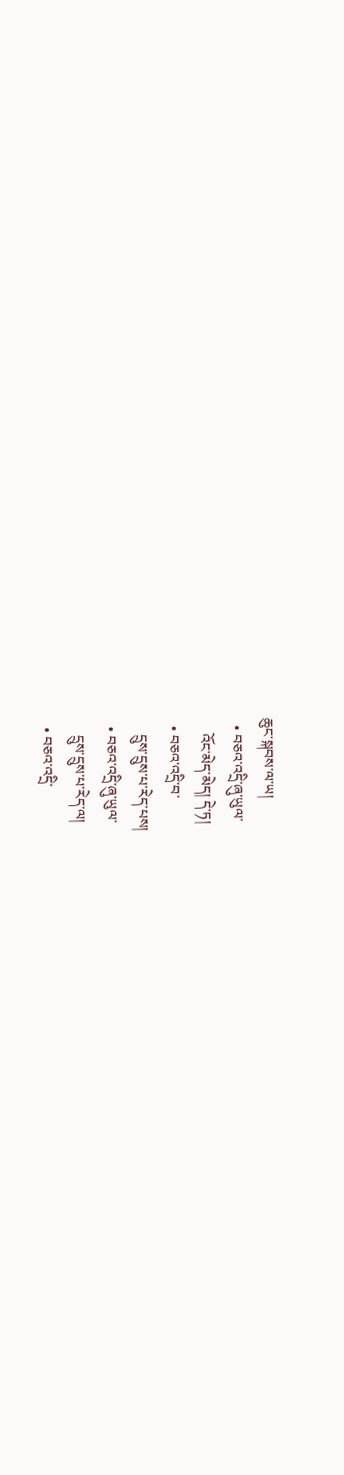ཆུང་སྐབས་ལ་ཡ།
  • བཅའ་འདྲི་ཞུ་ཡུལ་
    འོང་མེད་མེད། དེ་ཏ།
  • བཅའ་འདྲི་བ་
    དྲུས་དྲུས་པ་རེད་པས།
  • བཅའ་འདྲི་ཞུ་ཡུལ་
    དྲུས་དྲུས་པ་རེད་ལ།
  • བཅའ་འདྲི་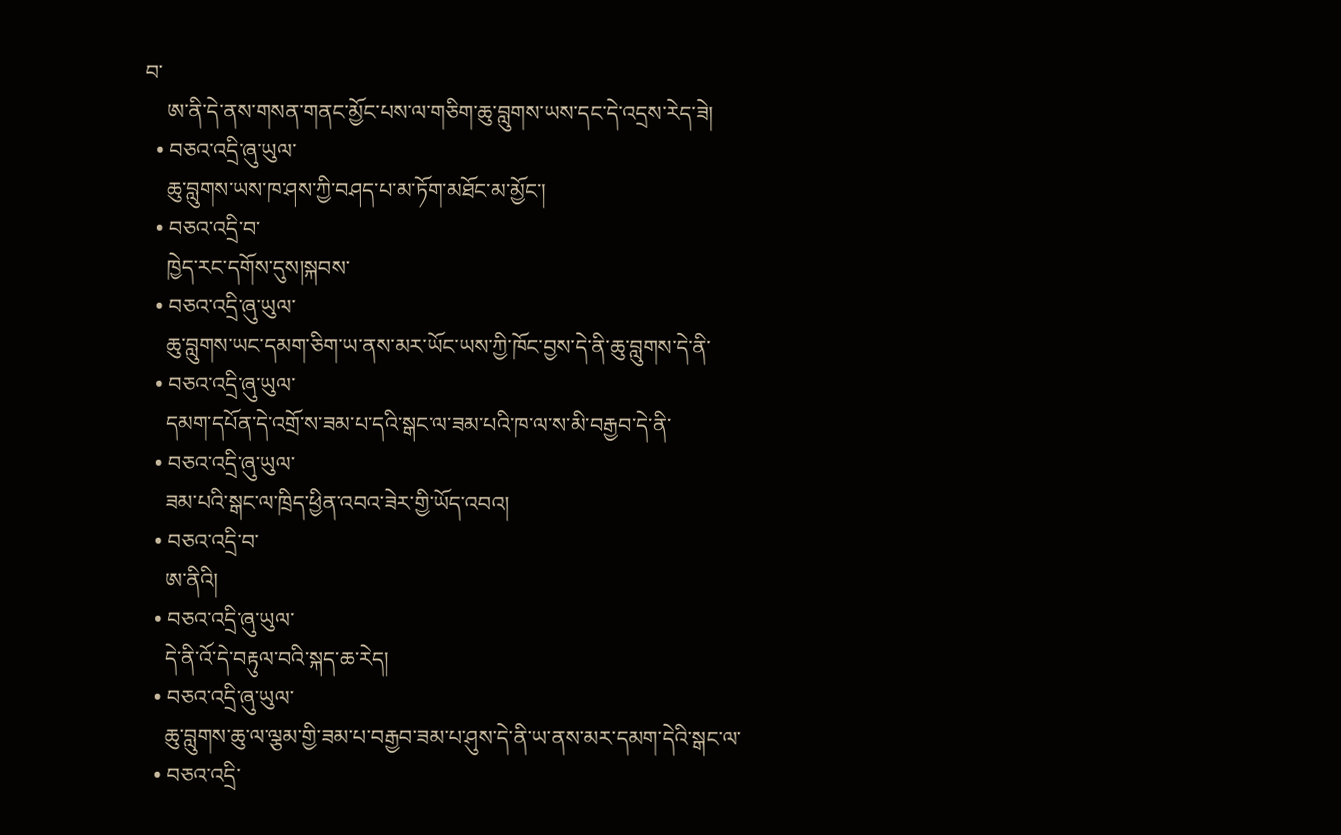བ་
    ཨ་ནི་དེ་ནས་གསན་གནང་མྱོང་པས་ལ་གཅིག་ཆུ་བླུགས་ཡས་དང་དེ་འདྲས་རེད་ཟེ།
  • བཅའ་འདྲི་ཞུ་ཡུལ་
    ཆུ་བླུགས་ཡས་ཁ་ཤས་ཀྱི་བཤད་པ་མ་ཏོག་མཐོང་མ་མྱོང་།
  • བཅའ་འདྲི་བ་
    ཁྱེད་རང་དགོས་དུས།སྐབས་
  • བཅའ་འདྲི་ཞུ་ཡུལ་
    ཆུ་བླུགས་ཡང་དམག་ཅིག་ཡ་ནས་མར་ཡོང་ཡས་ཀྱི་ཁོང་བྱས་དེ་ནི་ཆུ་བླུགས་དེ་ནི་
  • བཅའ་འདྲི་ཞུ་ཡུལ་
    དམག་དཔོན་དེ་འགྲོ་ས་ཟམ་པ་དའི་སྒང་ལ་ཟམ་པའི་ཁ་ལ་ས་མི་བརྒྱབ་དེ་ནི་
  • བཅའ་འདྲི་ཞུ་ཡུལ་
    ཟམ་པའི་སྒང་ལ་ཁྲིད་ཕྱིན་འབའ་ཟེར་གྱི་ཡོད་འབའ།
  • བཅའ་འདྲི་བ་
    ཨ་ནིའི།
  • བཅའ་འདྲི་ཞུ་ཡུལ་
    དེ་ནི་འོ་དེ་བརྟུལ་བའི་སྐད་ཆ་རེད།
  • བཅའ་འདྲི་ཞུ་ཡུལ་
    ཆུ་བླུགས་ཆུ་ལ་ལྕམ་གྱི་ཟམ་པ་བརྒྱབ་ཟམ་པ་ཤུས་དེ་ནི་ཡ་ནས་མར་དམག་དེའི་སྒང་ལ་
  • བཅའ་འདྲི་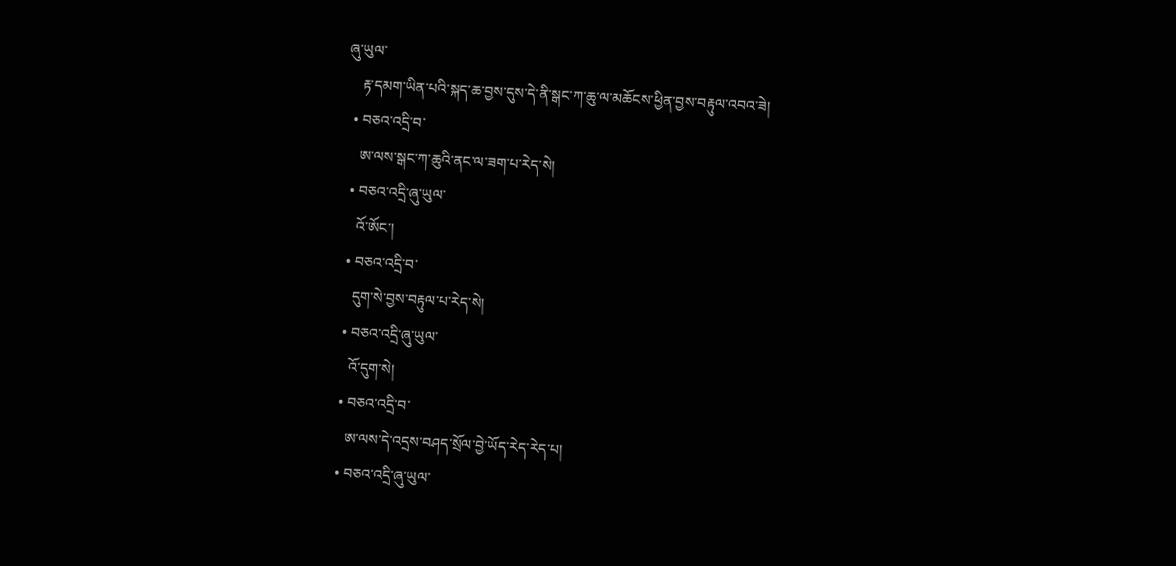ཞུ་ཡུལ་
    རྟ་དམག་ཡིན་པའི་སྐད་ཆ་བྱས་དུས་དེ་ནི་སྒང་ཀ་ཆུ་ལ་མཆོངས་ཕྱིན་བྱས་བརྟུལ་འབའ་ཟེ།
  • བཅའ་འདྲི་བ་
    ཨ་ལས་སྒང་ཀ་ཆུའི་ནང་ལ་ཟག་པ་རེད་སེ།
  • བཅའ་འདྲི་ཞུ་ཡུལ་
    འོ་ཨོང་།
  • བཅའ་འདྲི་བ་
    དུག་སེ་བྱས་བརྟུལ་པ་རེད་སེ།
  • བཅའ་འདྲི་ཞུ་ཡུལ་
    འོ་དུག་སེ།
  • བཅའ་འདྲི་བ་
    ཨ་ལས་དེ་འདྲས་བཤད་སྲོལ་བྱེ་ཡོད་རེད་རེད་པ།
  • བཅའ་འདྲི་ཞུ་ཡུལ་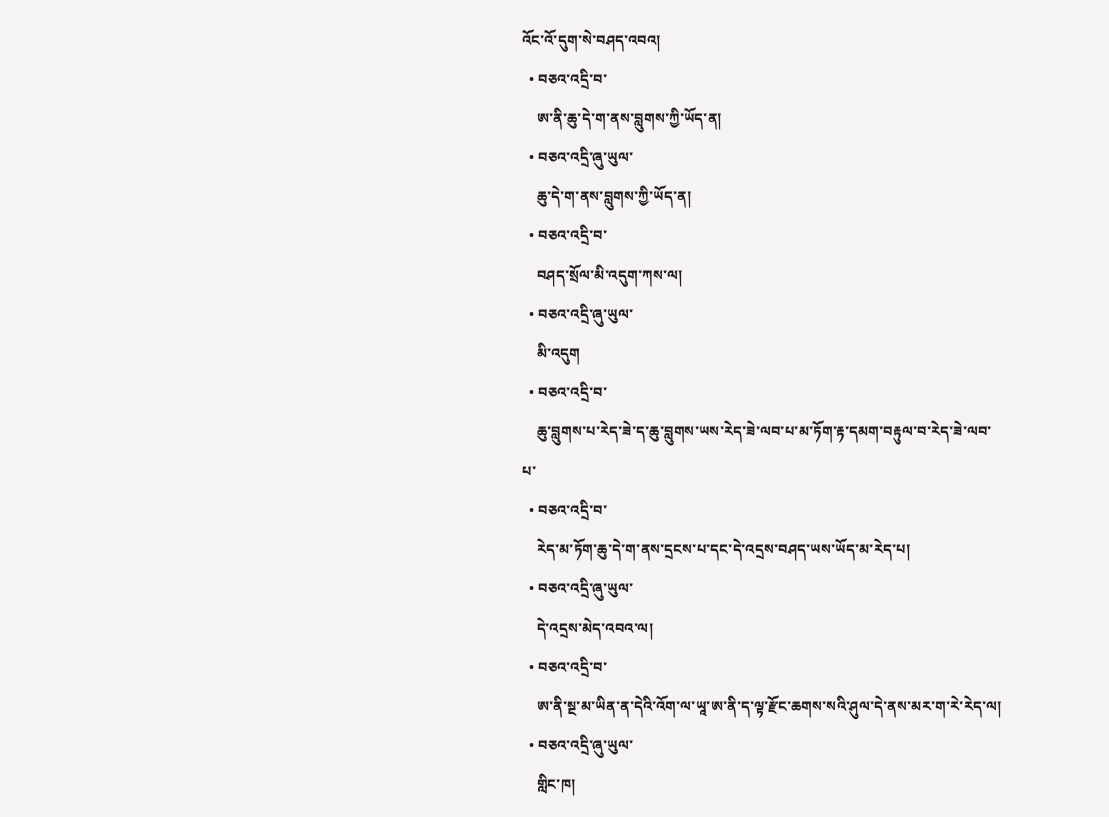འོང་འོ་དུག་སེ་བཤད་འབའ།
  • བཅའ་འདྲི་བ་
    ཨ་ནི་ཆུ་དེ་ག་ནས་བླུགས་ཀྱི་ཡོད་ན།
  • བཅའ་འདྲི་ཞུ་ཡུལ་
    ཆུ་དེ་ག་ནས་བླུགས་ཀྱི་ཡོད་ན།
  • བཅའ་འདྲི་བ་
    བཤད་སྲོལ་མི་འདུག་ཀས་ལ།
  • བཅའ་འདྲི་ཞུ་ཡུལ་
    མི་འདུག
  • བཅའ་འདྲི་བ་
    ཆུ་བླུགས་པ་རེད་ཟེ་ད་ཆུ་བླུགས་ཡས་རེད་ཟེ་ལབ་པ་མ་ཏོག་རྟ་དམག་བརྟུལ་བ་རེད་ཟེ་ལབ་པ་
  • བཅའ་འདྲི་བ་
    རེད་མ་ཏོག་ཆུ་དེ་ག་ནས་དྲངས་པ་དང་དེ་འདྲས་བཤད་ཡས་ཡོད་མ་རེད་པ།
  • བཅའ་འདྲི་ཞུ་ཡུལ་
    དེ་འདྲས་མེད་འབའ་ལ།
  • བཅའ་འདྲི་བ་
    ཨ་ནི་སྔ་མ་ཡིན་ན་དེའི་འོག་ལ་ཡཱ་ཨ་ནི་ད་ལྟ་རྫོང་ཆགས་སའི་ཤུལ་དེ་ནས་མར་ག་རེ་རེད་ལ།
  • བཅའ་འདྲི་ཞུ་ཡུལ་
    གླིང་ཁ།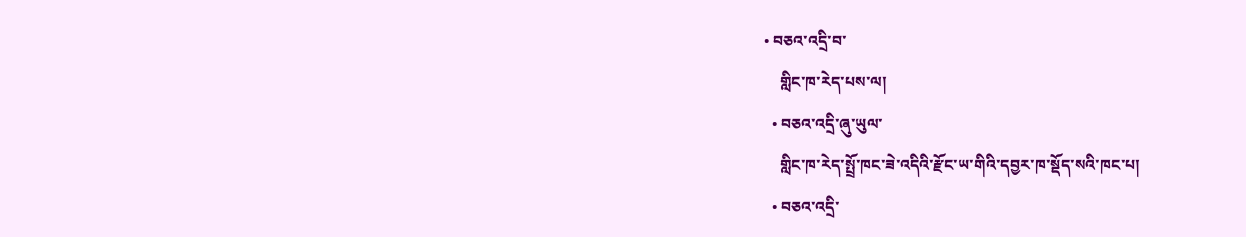• བཅའ་འདྲི་བ་
    གླིང་ཁ་རེད་པས་ལ།
  • བཅའ་འདྲི་ཞུ་ཡུལ་
    གླིང་ཁ་རེད་སྤྲོ་ཁང་ཟེ་འདིའི་རྫོང་ཡ་གིའི་དབྱར་ཁ་སྡོད་སའི་ཁང་པ།
  • བཅའ་འདྲི་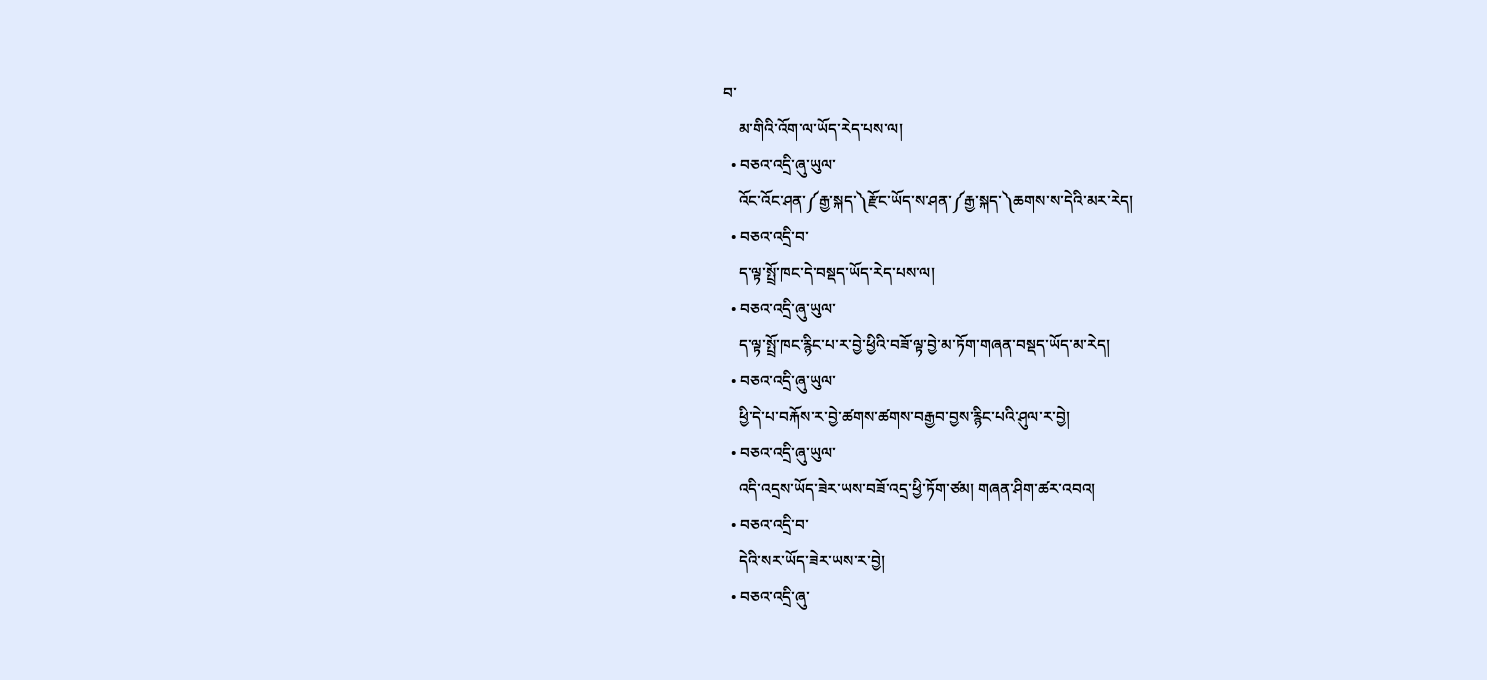བ་
    མ་གིའི་འོག་ལ་ཡོད་རེད་པས་ལ།
  • བཅའ་འདྲི་ཞུ་ཡུལ་
    འོང་འོང་ཤན་༼རྒྱ་སྐད་༽རྫོང་ཡོད་ས་ཤན་༼རྒྱ་སྐད་༽ཆགས་ས་དེའི་མར་རེད།
  • བཅའ་འདྲི་བ་
    ད་ལྟ་སྤྲོ་ཁང་དེ་བསྡད་ཡོད་རེད་པས་ལ།
  • བཅའ་འདྲི་ཞུ་ཡུལ་
    ད་ལྟ་སྤྲོ་ཁང་རྙིང་པ་ར་བྱེ་ཕྱིའི་བཟོ་ལྟ་བྱེ་མ་ཏོག་གཞན་བསྡད་ཡོད་མ་རེད།
  • བཅའ་འདྲི་ཞུ་ཡུལ་
    ཕྱི་དེ་པ་བརྐོས་ར་བྱེ་ཚགས་ཚགས་བརྒྱབ་བྱས་རྙིང་པའི་ཤུལ་ར་བྱེ།
  • བཅའ་འདྲི་ཞུ་ཡུལ་
    འདི་འདྲས་ཡོད་ཟེར་ཡས་བཟོ་འདྲ་ཕྱི་ཏོག་ཙམ། གཞན་ཤིག་ཚར་འབའ།
  • བཅའ་འདྲི་བ་
    དེའི་སར་ཡོད་ཟེར་ཡས་ར་བྱེ།
  • བཅའ་འདྲི་ཞུ་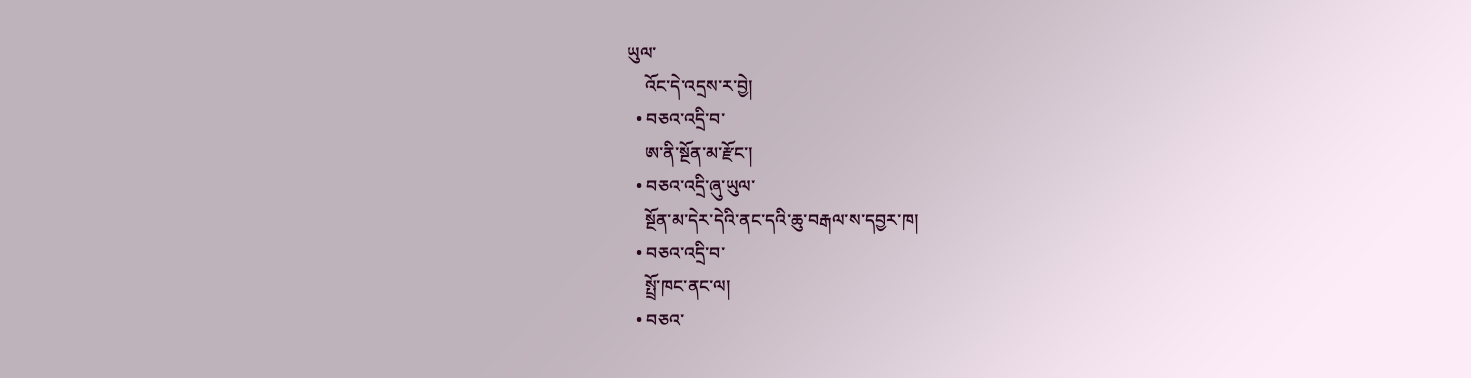ཡུལ་
    འོང་དེ་འདྲས་ར་བྱེ།
  • བཅའ་འདྲི་བ་
    ཨ་ནི་སྔོན་མ་རྫོང་།
  • བཅའ་འདྲི་ཞུ་ཡུལ་
    སྔོན་མ་དེར་དེའི་ནང་དའི་ཆུ་བརྒལ་ས་དབྱར་ཁ།
  • བཅའ་འདྲི་བ་
    སྤྲོ་ཁང་ནང་ལ།
  • བཅའ་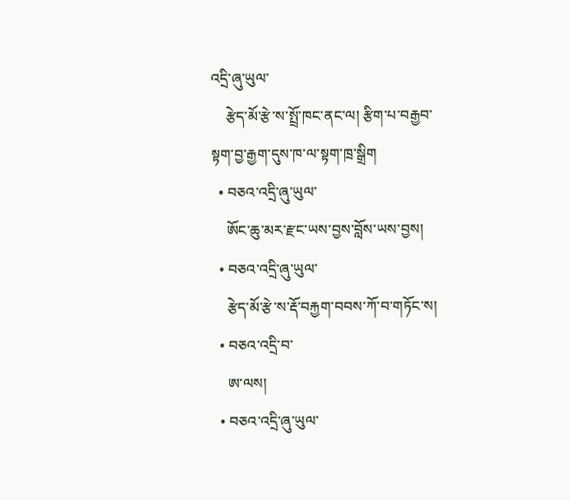འདྲི་ཞུ་ཡུལ་
    རྩེད་མོ་རྩེ་ས་སྤྲོ་ཁང་ནང་ལ། རྩིག་པ་བརྒྱབ་སྟག་བྱ་རྒྱག་དུས་ཁ་ལ་སྟག་ཁྲ་སྒྲིག
  • བཅའ་འདྲི་ཞུ་ཡུལ་
    ཨོང་ཆུ་མར་རྫང་ཡས་བྱས་བློས་ཡས་བྱས།
  • བཅའ་འདྲི་ཞུ་ཡུལ་
    རྩེད་མོ་རྩེ་ས་རྡོ་བརྐྱག་བབས་ཀོ་བ་གཏོང་ས།
  • བཅའ་འདྲི་བ་
    ཨ་ལས།
  • བཅའ་འདྲི་ཞུ་ཡུལ་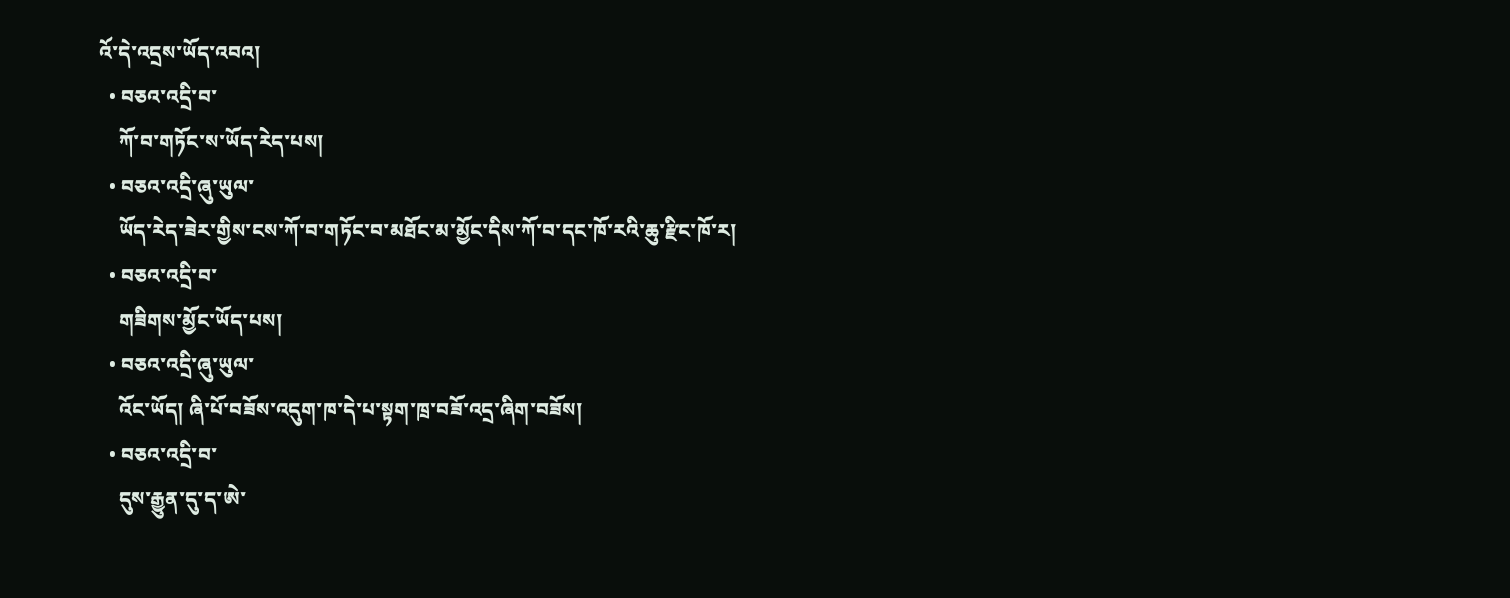འོ་དེ་འདྲས་ཡོད་འབའ།
  • བཅའ་འདྲི་བ་
    ཀོ་བ་གཏོང་ས་ཡོད་རེད་པས།
  • བཅའ་འདྲི་ཞུ་ཡུལ་
    ཡོད་རེད་ཟེར་གྱིས་ངས་ཀོ་བ་གཏོང་བ་མཐོང་མ་མྱོང་དིས་ཀོ་བ་དང་ཁོ་རའི་ཆུ་རྫིང་ཁོ་ར།
  • བཅའ་འདྲི་བ་
    གཟིགས་མྱོང་ཡོད་པས།
  • བཅའ་འདྲི་ཞུ་ཡུལ་
    འོང་ཡོད། ཞི་པོ་བཟོས་འདུག་ཁ་དེ་པ་སྟག་ཁྲ་བཟོ་འདྲ་ཞིག་བཟོས།
  • བཅའ་འདྲི་བ་
    དུས་རྒྱུན་དུ་ད་ཨེ་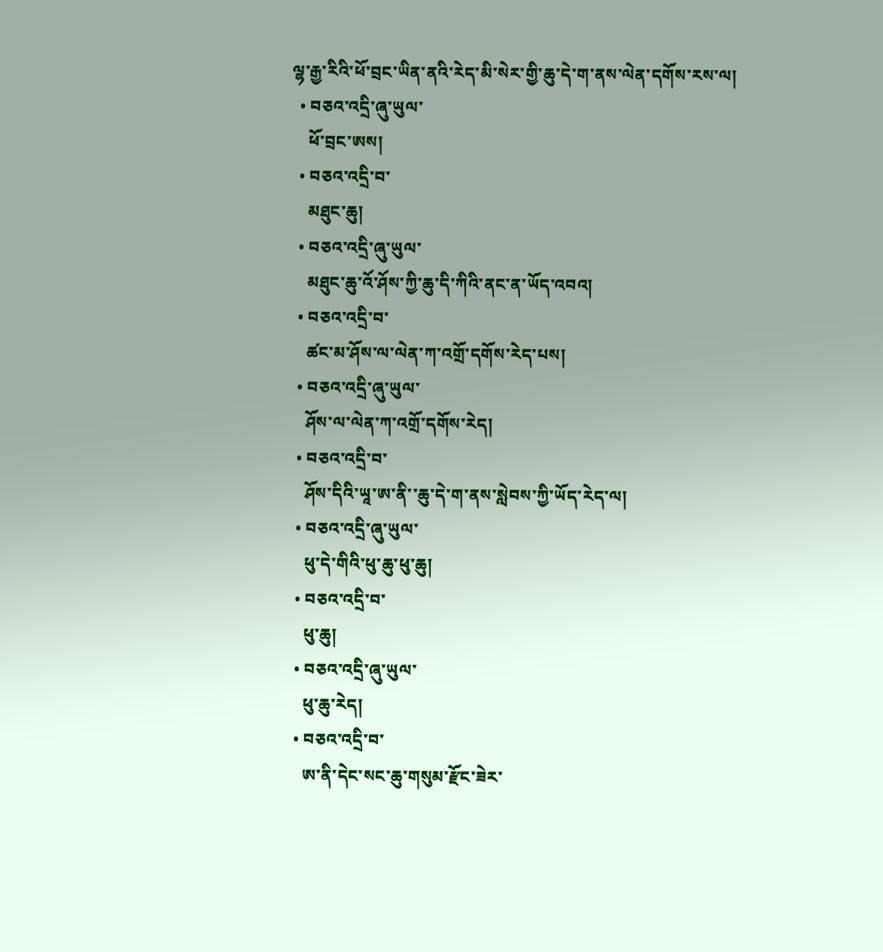ལྷ་རྒྱ་རིའི་ཕོ་བྲང་ཡིན་ནའི་རེད་མི་སེར་གྱི་ཆུ་དེ་ག་ནས་ལེན་དགོས་རས་ལ།
  • བཅའ་འདྲི་ཞུ་ཡུལ་
    ཕོ་བྲང་ཨས།
  • བཅའ་འདྲི་བ་
    མཐུང་ཆུ།
  • བཅའ་འདྲི་ཞུ་ཡུལ་
    མཐུང་ཆུ་འོ་ཤོས་ཀྱི་ཆུ་དི་ཀིའི་ནང་ན་ཡོད་འབའ།
  • བཅའ་འདྲི་བ་
    ཚང་མ་ཤོས་ལ་ལེན་ཀ་འགྲོ་དགོས་རེད་པས།
  • བཅའ་འདྲི་ཞུ་ཡུལ་
    ཤོས་ལ་ལེན་ཀ་འགྲོ་དགོས་རེད།
  • བཅའ་འདྲི་བ་
    ཤོས་དིའི་ཡཱ་ཨ་ནི་་ཆུ་དེ་ག་ནས་སླེབས་ཀྱི་ཡོད་རེད་ལ།
  • བཅའ་འདྲི་ཞུ་ཡུལ་
    ཕུ་དེ་གིའི་ཕུ་ཆུ་ཕུ་ཆུ།
  • བཅའ་འདྲི་བ་
    ཕུ་ཆུ།
  • བཅའ་འདྲི་ཞུ་ཡུལ་
    ཕུ་ཆུ་རེད།
  • བཅའ་འདྲི་བ་
    ཨ་ནི་དེང་སང་ཆུ་གསུམ་རྫོང་ཟེར་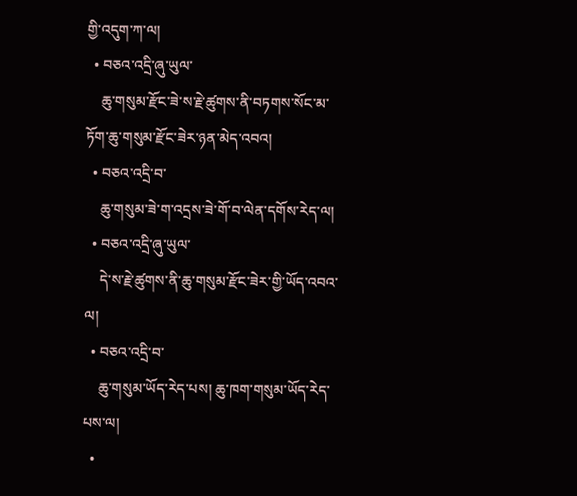གྱི་འདུག་ཀ་ལ།
  • བཅའ་འདྲི་ཞུ་ཡུལ་
    ཆུ་གསུམ་རྫོང་ཟེ་ས་རྗེ་ཚུགས་ནི་བཏགས་སོང་མ་ཏོག་ཆུ་གསུམ་རྫོང་ཟེར་ཉན་མེད་འབའ།
  • བཅའ་འདྲི་བ་
    ཆུ་གསུམ་ཟེ་ག་འདྲས་ཟེ་གོ་བ་ལེན་དགོས་རེད་ལ།
  • བཅའ་འདྲི་ཞུ་ཡུལ་
    དེ་ས་རྗེ་ཚུགས་ནི་ཆུ་གསུམ་རྫོང་ཟེར་གྱི་ཡོད་འབའ་ལ།
  • བཅའ་འདྲི་བ་
    ཆུ་གསུམ་ཡོད་རེད་པས། ཆུ་ཁག་གསུམ་ཡོད་རེད་པས་ལ།
  •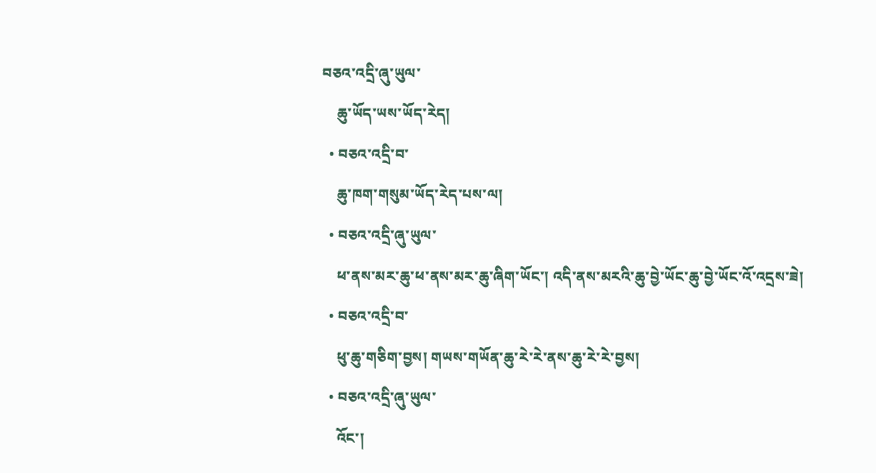བཅའ་འདྲི་ཞུ་ཡུལ་
    ཆུ་ཡོད་ཡས་ཡོད་རེད།
  • བཅའ་འདྲི་བ་
    ཆུ་ཁག་གསུམ་ཡོད་རེད་པས་ལ།
  • བཅའ་འདྲི་ཞུ་ཡུལ་
    ཕ་ནས་མར་ཆུ་ཕ་ནས་མར་ཆུ་ཞིག་ཡོང་། འདི་ནས་མརའི་ཆུ་བྱེ་ཡོང་ཆུ་བྱེ་ཡོང་འོ་འདྲས་ཟེ།
  • བཅའ་འདྲི་བ་
    ཕུ་ཆུ་གཅིག་བྱས། གཡས་གཡོན་ཆུ་རེ་རེ་ནས་ཆུ་རེ་རེ་བྱས།
  • བཅའ་འདྲི་ཞུ་ཡུལ་
    འོང་།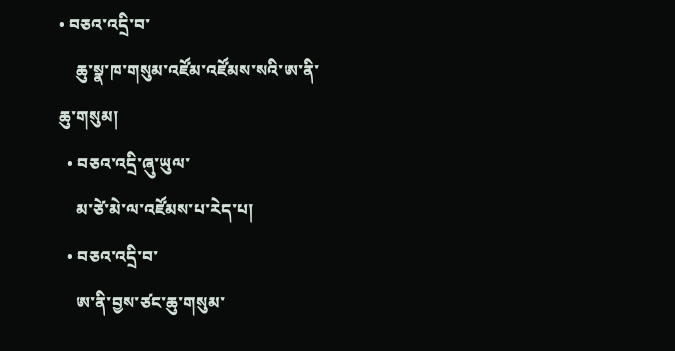• བཅའ་འདྲི་བ་
    ཆུ་སྣ་ཁ་གསུམ་འཛོམ་འཛོམས་སའི་ཨ་ནི་ཆུ་གསུམ།
  • བཅའ་འདྲི་ཞུ་ཡུལ་
    མ་ཙེ་མེ་ལ་འཛོམས་པ་རེད་པ།
  • བཅའ་འདྲི་བ་
    ཨ་ནི་བྱས་ཙང་ཆུ་གསུམ་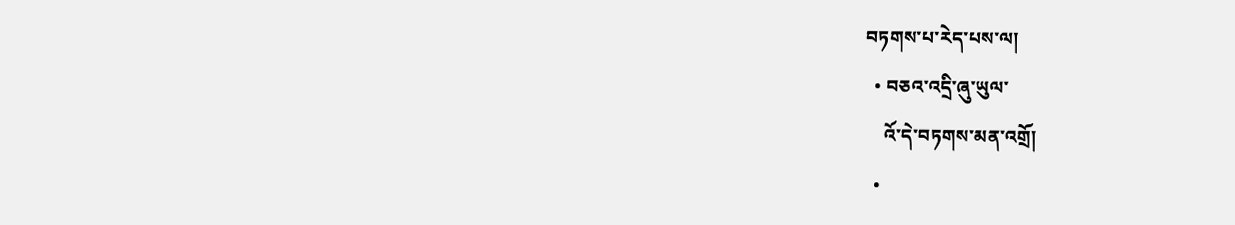བཏགས་པ་རེད་པས་ལ།
  • བཅའ་འདྲི་ཞུ་ཡུལ་
    འོ་དེ་བཏགས་མན་འགྲོ།
  •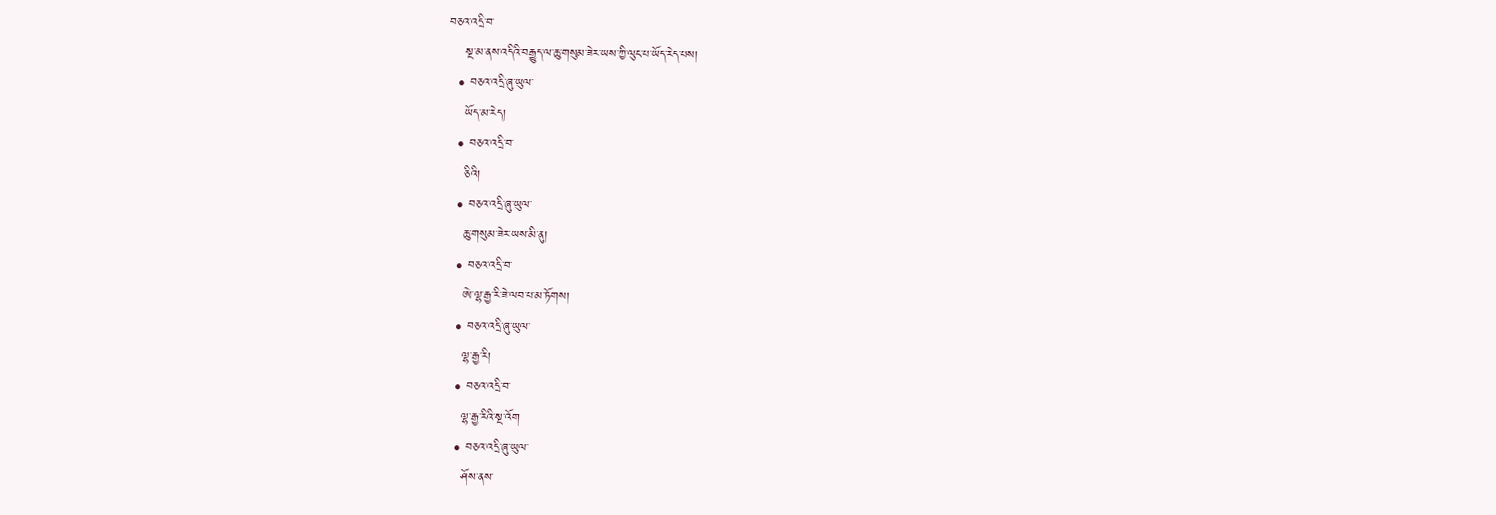བཅའ་འདྲི་བ་
    སྔ་མ་ནས་འདིའི་བརྒྱུད་ལ་ཆུ་གསུམ་ཟེར་ཡས་ཀྱི་ལུང་པ་ཡོད་རེད་པས།
  • བཅའ་འདྲི་ཞུ་ཡུལ་
    ཡོད་མ་རེད།
  • བཅའ་འདྲི་བ་
    ཅིའི།
  • བཅའ་འདྲི་ཞུ་ཡུལ་
    ཆུ་གསུམ་ཟེར་ཡས་མི་ནུ།
  • བཅའ་འདྲི་བ་
    ཨེ་ལྷ་རྒྱ་རི་ཟེ་ལབ་པ་མ་ཏོགས།
  • བཅའ་འདྲི་ཞུ་ཡུལ་
    ལྷ་རྒྱ་རི།
  • བཅའ་འདྲི་བ་
    ལྷ་རྒྱ་རིའི་སྔ་འོག
  • བཅའ་འདྲི་ཞུ་ཡུལ་
    ཤོས་ནས་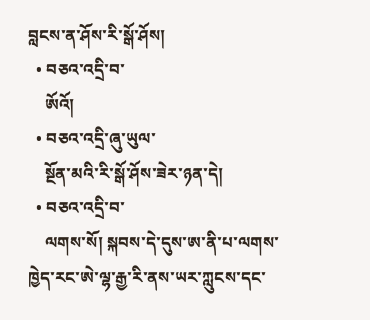བླངས་ན་ཤོས་རི་སྒོ་ཤོས།
  • བཅའ་འདྲི་བ་
    ཨོའོ།
  • བཅའ་འདྲི་ཞུ་ཡུལ་
    སྔོན་མའི་རི་སྒོ་ཤོས་ཟེར་ཉན་དེ།
  • བཅའ་འདྲི་བ་
    ལགས་སོ། སྐབས་དེ་དུས་ཨ་ནི་པ་ལགས་ཁྱེད་རང་ཨེ་ལྷ་རྒྱ་རི་ནས་ཡར་ཀླུངས་དང་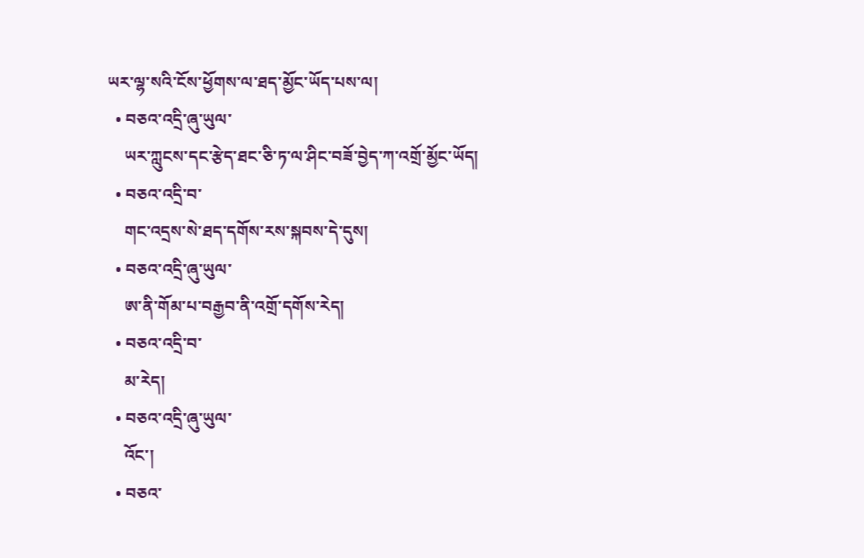ཡར་ལྷ་སའི་ངོས་ཕྱོགས་ལ་ཐད་མྱོང་ཡོད་པས་ལ།
  • བཅའ་འདྲི་ཞུ་ཡུལ་
    ཡར་ཀླུངས་དང་རྩེད་ཐང་ཅི་ཏ་ལ་ཤིང་བཟོ་བྱེད་ཀ་འགྲོ་མྱོང་ཡོད།
  • བཅའ་འདྲི་བ་
    གང་འདྲས་སེ་ཐད་དགོས་རས་སྐབས་དེ་དུས།
  • བཅའ་འདྲི་ཞུ་ཡུལ་
    ཨ་ནི་གོམ་པ་བརྒྱབ་ནི་འགྲོ་དགོས་རེད།
  • བཅའ་འདྲི་བ་
    མ་རེད།
  • བཅའ་འདྲི་ཞུ་ཡུལ་
    འོང་།
  • བཅའ་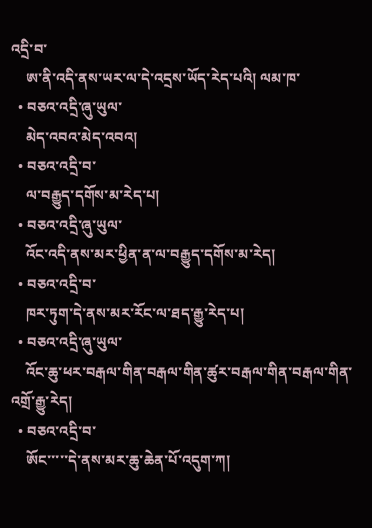འདྲི་བ་
    ཨ་ནི་འདི་ནས་ཡར་ལ་དེ་འདྲས་ཡོད་རེད་པའི། ལམ་ཁ་
  • བཅའ་འདྲི་ཞུ་ཡུལ་
    མེད་འབའ་མེད་འབའ།
  • བཅའ་འདྲི་བ་
    ལ་བརྒྱུད་དགོས་མ་རེད་པ།
  • བཅའ་འདྲི་ཞུ་ཡུལ་
    འོང་འདི་ནས་མར་ཕྱིན་ན་ལ་བརྒྱུད་དགོས་མ་རེད།
  • བཅའ་འདྲི་བ་
    ཁར་ཏུག་དེ་ནས་མར་རོང་ལ་ཐད་རྒྱུ་རེད་པ།
  • བཅའ་འདྲི་ཞུ་ཡུལ་
    འོང་ཆུ་ཕར་བརྒལ་གིན་བརྒལ་གིན་ཚུར་བརྒལ་གིན་བརྒལ་གིན་འགྲོ་རྒྱུ་རེད།
  • བཅའ་འདྲི་བ་
    ཨོང་་་་་དེ་ནས་མར་ཆུ་ཆེན་པོ་འདུག་ཀ།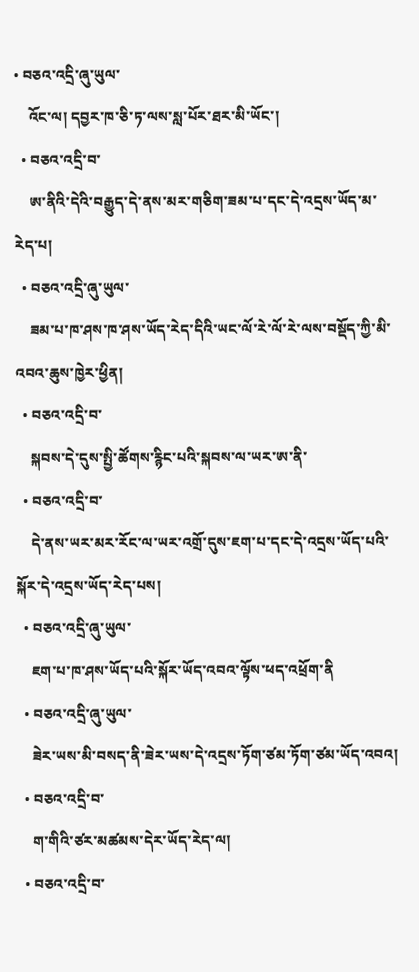• བཅའ་འདྲི་ཞུ་ཡུལ་
    འོང་ལ། དབྱར་ཁ་ཅི་ཏ་ལས་སླ་པོར་ཐར་མི་ཡོང་།
  • བཅའ་འདྲི་བ་
    ཨ་ནིའི་དེའི་བརྒྱུད་དེ་ནས་མར་གཅིག་ཟམ་པ་དང་དེ་འདྲས་ཡོད་མ་རེད་པ།
  • བཅའ་འདྲི་ཞུ་ཡུལ་
    ཟམ་པ་ཁ་ཤས་ཁ་ཤས་ཡོད་རེད་དིའི་ཡང་ལོ་རེ་ལོ་རེ་ལས་བསྡོད་ཀྱི་མི་འབའ་ཆུས་ཁྱེར་ཕྱིན།
  • བཅའ་འདྲི་བ་
    སྐབས་དེ་དུས་སྤྱི་ཚོགས་རྙིང་པའི་སྐབས་ལ་ཡར་ཨ་ནི་
  • བཅའ་འདྲི་བ་
    དེ་ནས་ཡར་མར་རོང་ལ་ཡར་འགྲོ་དུས་ཇག་པ་དང་དེ་འདྲས་ཡོད་པའི་སྐོར་དེ་འདྲས་ཡོད་རེད་པས།
  • བཅའ་འདྲི་ཞུ་ཡུལ་
    ཇག་པ་ཁ་ཤས་ཡོད་པའི་སྐོར་ཡོད་འབའ་ལྟོས་ཕད་འཕྲོག་ནི
  • བཅའ་འདྲི་ཞུ་ཡུལ་
    ཟེར་ཡས་མི་བསད་ནི་ཟེར་ཡས་དེ་འདྲས་ཏོག་ཙམ་ཏོག་ཙམ་ཡོད་འབའ།
  • བཅའ་འདྲི་བ་
    ག་གིའི་ཙར་མཚམས་དེར་ཡོད་རེད་ལ།
  • བཅའ་འདྲི་བ་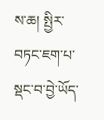ས་ཆ། སྤྱིར་བཏང་ཇག་པ་སྡང་བ་བྱེ་ཡོད་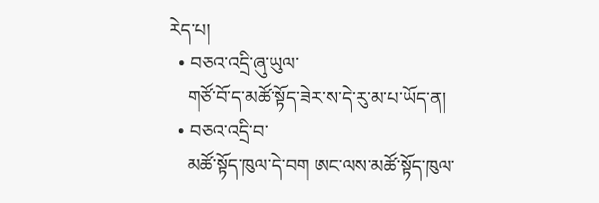རེད་པ།
  • བཅའ་འདྲི་ཞུ་ཡུལ་
    གཙོ་བོ་ད་མཚོ་སྟོད་ཟེར་ས་དེ་རུ་མ་པ་ཡོད་ན།
  • བཅའ་འདྲི་བ་
    མཚོ་སྟོད་ཁུལ་དེ་བག ཨང་ལས་མཚོ་སྟོད་ཁུལ་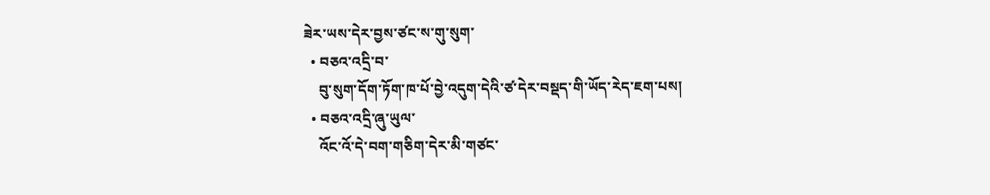ཟེར་ཡས་དེར་བྱས་ཙང་ས་གུ་སུག་
  • བཅའ་འདྲི་བ་
    བུ་སུག་དོག་ཏོག་ཁ་པོ་བྱེ་འདུག་དེའི་ཙ་དེར་བསྡད་གི་ཡོད་རེད་ཇག་པས།
  • བཅའ་འདྲི་ཞུ་ཡུལ་
    འོང་འོ་དེ་བག་གཅིག་དེར་མི་གཙང་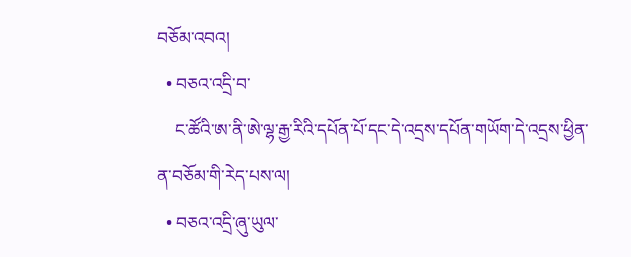བཅོམ་འབའ།
  • བཅའ་འདྲི་བ་
    ང་ཚོའི་ཨ་ནི་ཨེ་ལྷ་རྒྱ་རིའི་དཔོན་པོ་དང་དེ་འདྲས་དཔོན་གཡོག་དེ་འདྲས་ཕྱིན་ན་བཅོམ་གི་རེད་པས་ལ།
  • བཅའ་འདྲི་ཞུ་ཡུལ་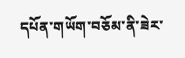དཔོན་གཡོག་བཅོམ་ནི་ཟེར་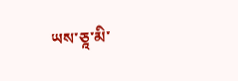ཡས་ཅཱ་མི་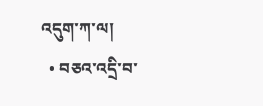འདུག་ཀ་ལ།
  • བཅའ་འདྲི་བ་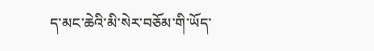ད་མང་ཆེའི་མི་སེར་བཅོམ་གི་ཡོད་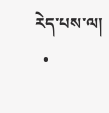རེད་པས་ལ།
  •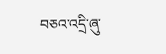བཅའ་འདྲི་ཞུ་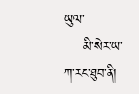ཡུལ་
    མི་སེར་ཡ་ཀ་རང་ཐུབ་ནི།